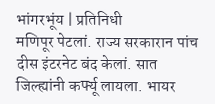भांगरभूंय | प्रतिनिधी
मणिपूर पेटलां. राज्य सरकारान पांच दीस इंटरनेट बंद केलां. सात जिल्ह्यांनी कर्फ्यू लायला. भायर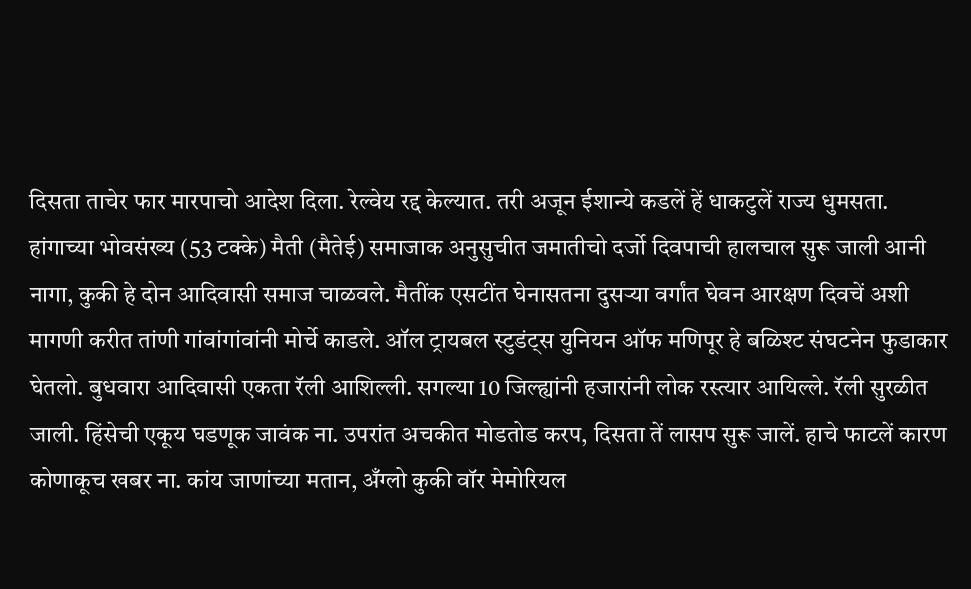दिसता ताचेर फार मारपाचो आदेश दिला. रेल्वेय रद्द केल्यात. तरी अजून ईशान्ये कडलें हें धाकटुलें राज्य धुमसता. हांगाच्या भोवसंख्य (53 टक्के) मैती (मैतेई) समाजाक अनुसुचीत जमातीचो दर्जो दिवपाची हालचाल सुरू जाली आनी नागा, कुकी हे दोन आदिवासी समाज चाळवले. मैतींक एसटींत घेनासतना दुसऱ्या वर्गांत घेवन आरक्षण दिवचें अशी मागणी करीत तांणी गांवांगांवांनी मोर्चे काडले. ऑल ट्रायबल स्टुडंट्स युनियन ऑफ मणिपूर हे बळिश्ट संघटनेन फुडाकार घेतलो. बुधवारा आदिवासी एकता रॅली आशिल्ली. सगल्या 10 जिल्ह्यांनी हजारांनी लोक रस्त्यार आयिल्ले. रॅली सुरळीत जाली. हिंसेची एकूय घडणूक जावंक ना. उपरांत अचकीत मोडतोड करप, दिसता तें लासप सुरू जालें. हाचे फाटलें कारण कोणाकूच खबर ना. कांय जाणांच्या मतान, अँग्लो कुकी वॉर मेमोरियल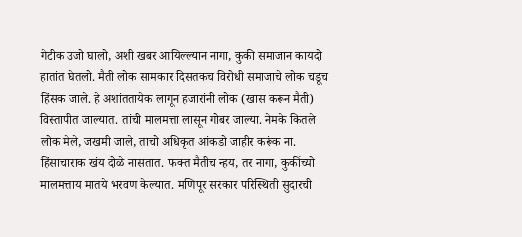गेटीक उजो घालो, अशी खबर आयिल्ल्यान नागा, कुकी समाजान कायदो हातांत घेतलो. मैती लोक सामकार दिसतकच विरोधी समाजाचे लोक चडूच हिंसक जाले. हे अशांततायेक लागून हजारांनी लोक (खास करून मैती) विस्तापीत जाल्यात. तांची मालमत्ता लासून गोबर जाल्या. नेमके कितले लोक मेले, जखमी जाले, ताचो अधिकृत आंकडो जाहीर करूंक ना. हिंसाचाराक खंय दोळे नासतात. फक्त मैतीच न्हय, तर नागा, कुकींच्यो मालमत्ताय मातये भरवण केल्यात. मणिपूर सरकार परिस्थिती सुदारची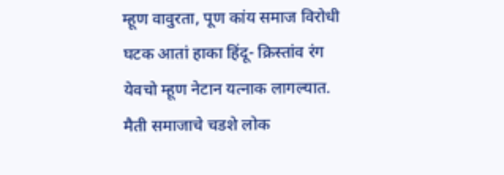म्हूण वावुरता, पूण कांय समाज विरोधी घटक आतां हाका हिंदू- क्रिस्तांव रंग येवचो म्हूण नेटान यत्नाक लागल्यात. मैती समाजाचे चडशे लोक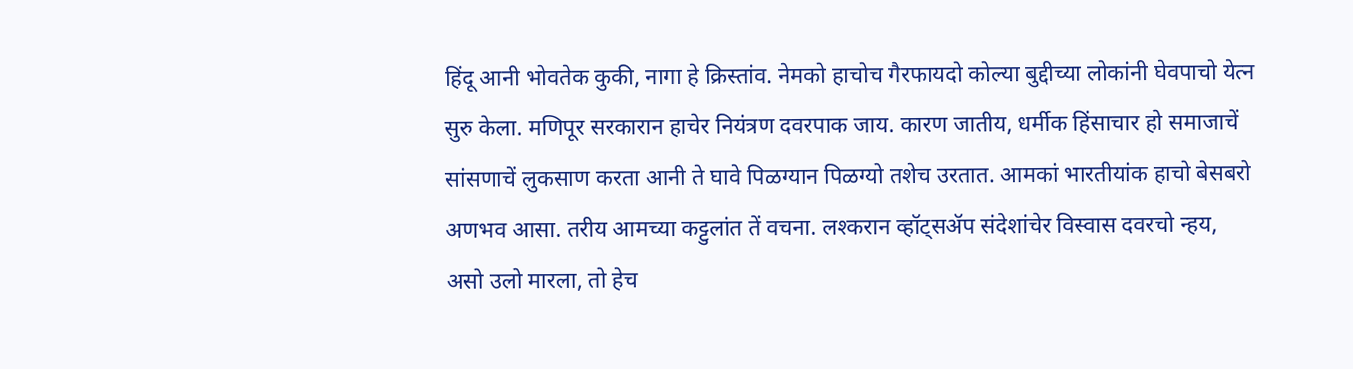हिंदू आनी भोवतेक कुकी, नागा हे क्रिस्तांव. नेमको हाचोच गैरफायदो कोल्या बुद्दीच्या लोकांनी घेवपाचो येत्न सुरु केला. मणिपूर सरकारान हाचेर नियंत्रण दवरपाक जाय. कारण जातीय, धर्मीक हिंसाचार हो समाजाचें सांसणाचें लुकसाण करता आनी ते घावे पिळग्यान पिळग्यो तशेच उरतात. आमकां भारतीयांक हाचो बेसबरो अणभव आसा. तरीय आमच्या कट्टुलांत तें वचना. लश्करान व्हॉट्सॲप संदेशांचेर विस्वास दवरचो न्हय, असो उलो मारला, तो हेच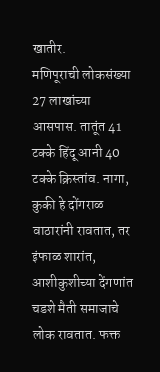खातीर.
मणिपूराची लोकसंख्या 27 लाखांच्या आसपास. तातूंत 41 टक्के हिंदू आनी 40 टक्के क्रिस्तांव. नागा, कुकी हे दोंगराळ वाठारांनी रावतात, तर इंफाळ शारांत, आशीकुशीच्या देंगणांत चडशे मैती समाजाचे लोक रावतात. फक्त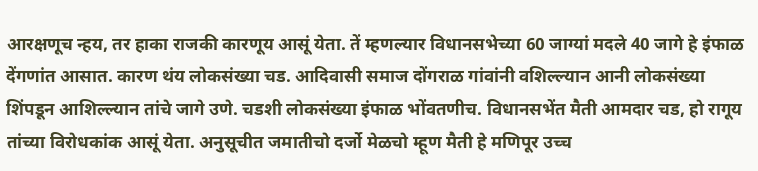आरक्षणूच न्हय, तर हाका राजकी कारणूय आसूं येता. तें म्हणल्यार विधानसभेच्या 60 जाग्यां मदले 40 जागे हे इंफाळ देंगणांत आसात. कारण थंय लोकसंख्या चड. आदिवासी समाज दोंगराळ गांवांनी वशिल्ल्यान आनी लोकसंख्या शिंपडून आशिल्ल्यान तांचे जागे उणे. चडशी लोकसंख्या इंफाळ भोंवतणीच. विधानसभेंत मैती आमदार चड, हो रागूय तांच्या विरोधकांक आसूं येता. अनुसूचीत जमातीचो दर्जो मेळचो म्हूण मैती हे मणिपूर उच्च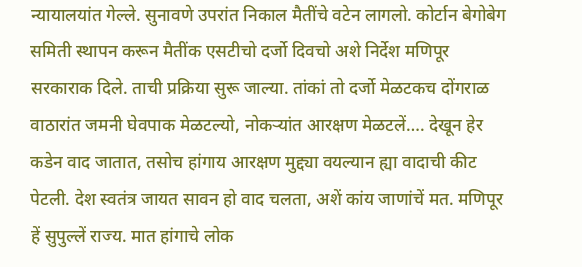न्यायालयांत गेल्ले. सुनावणे उपरांत निकाल मैतींचे वटेन लागलो. कोर्टान बेगोबेग समिती स्थापन करून मैतींक एसटीचो दर्जो दिवचो अशे निर्देश मणिपूर सरकाराक दिले. ताची प्रक्रिया सुरू जाल्या. तांकां तो दर्जो मेळटकच दोंगराळ वाठारांत जमनी घेवपाक मेळटल्यो, नोकऱ्यांत आरक्षण मेळटलें…. देखून हेर कडेन वाद जातात, तसोच हांगाय आरक्षण मुद्द्या वयल्यान ह्या वादाची कीट पेटली. देश स्वतंत्र जायत सावन हो वाद चलता, अशें कांय जाणांचें मत. मणिपूर हें सुपुल्लें राज्य. मात हांगाचे लोक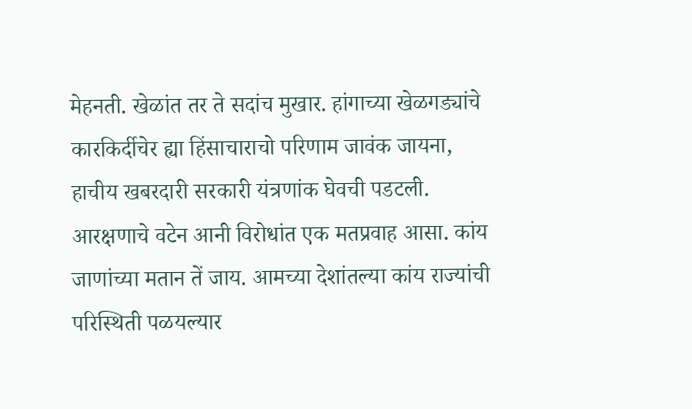मेहनती. खेळांत तर ते सदांच मुखार. हांगाच्या खेळगड्यांचे कारकिर्दीचेर ह्या हिंसाचाराचो परिणाम जावंक जायना, हाचीय खबरदारी सरकारी यंत्रणांक घेवची पडटली.
आरक्षणाचे वटेन आनी विरोधांत एक मतप्रवाह आसा. कांय जाणांच्या मतान तें जाय. आमच्या देशांतल्या कांय राज्यांची परिस्थिती पळयल्यार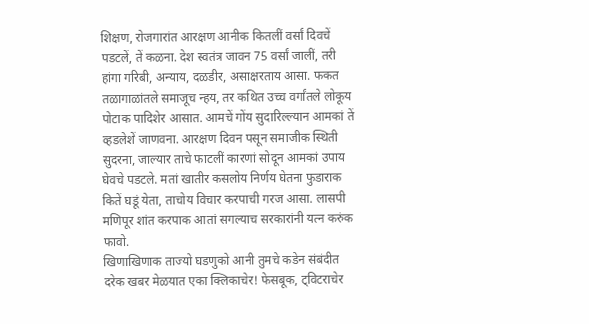शिक्षण, रोजगारांत आरक्षण आनीक कितलीं वर्सां दिवचें पडटलें, तें कळना. देश स्वतंत्र जावन 75 वर्सां जालीं, तरी हांगा गरिबी, अन्याय, दळडीर, असाक्षरताय आसा. फकत तळागाळांतले समाजूच न्हय, तर कथित उच्च वर्गांतले लोकूय पोटाक पादिशेर आसात. आमचें गोंय सुदारिल्ल्यान आमकां तें व्हडलेशें जाणवना. आरक्षण दिवन पसून समाजीक स्थिती सुदरना, जाल्यार ताचे फाटलीं कारणां सोदून आमकां उपाय घेवचे पडटले. मतां खातीर कसलोय निर्णय घेतना फुडाराक कितें घडूं येता, ताचोय विचार करपाची गरज आसा. लासपी मणिपूर शांत करपाक आतां सगल्याच सरकारांनी यत्न करुंक फावो.
खिणाखिणाक ताज्यो घडणुको आनी तुमचे कडेन संबंदीत दरेक खबर मेळयात एका क्लिकाचेर! फेसबूक, ट्विटराचेर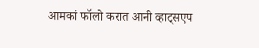आमकां फॉलो करात आनी व्हाट्सएप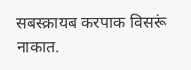सबस्क्रायब करपाक विसरूं नाकात.